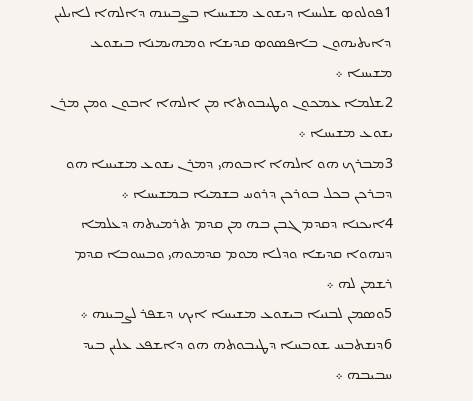1ܦܘܠܘܤ ܫܠܝܚܐ ܕܝܫܘܥ ܡܫܝܚܐ ܒܨܒܝܢܗ ܕܐܠܗܐ ܠܐܝܠܝܢ ܕܐܝܬܝܗܘܢ ܒܐܦܤܘܤ ܩܕܝܫܐ ܘܡܗܝܡܢܐ ܒܝܫܘܥ ܡܫܝܚܐ ܀
2ܫܠܡܐ ܥܡܟܘܢ ܘܛܝܒܘܬܐ ܡܢ ܐܠܗܐ ܐܒܘܢ ܘܡܢ ܡܪܢ ܝܫܘܥ ܡܫܝܚܐ ܀
3ܡܒܪܟ ܗܘ ܐܠܗܐ ܐܒܘܗܝ ܕܡܪܢ ܝܫܘܥ ܡܫܝܚܐ ܗܘ ܕܒܪܟܢ ܒܟܠ ܒܘܪܟܢ ܕܪܘܚ ܒܫܡܝܐ ܒܡܫܝܚܐ ܀
4ܐܝܟܢܐ ܕܩܕܡ ܓܒܢ ܒܗ ܡܢ ܩܕܡ ܬܪܡܝܬܗ ܕܥܠܡܐ ܕܢܗܘܐ ܩܕܝܫܐ ܘܕܠܐ ܡܘܡ ܩܕܡܘܗܝ ܘܒܚܘܒܐ ܩܕܡ ܪܫܡܢ ܠܗ ܀
5ܘܤܡܢ ܠܒܢܝܐ ܒܝܫܘܥ ܡܫܝܚܐ ܐܝܟ ܕܫܦܪ ܠܨܒܝܢܗ ܀
6ܕܢܫܬܒܚ ܫܘܒܚܐ ܕܛܝܒܘܬܗ ܗܘ ܕܐܫܦܥ ܥܠܝܢ ܒܝܕ ܚܒܝܒܗ ܀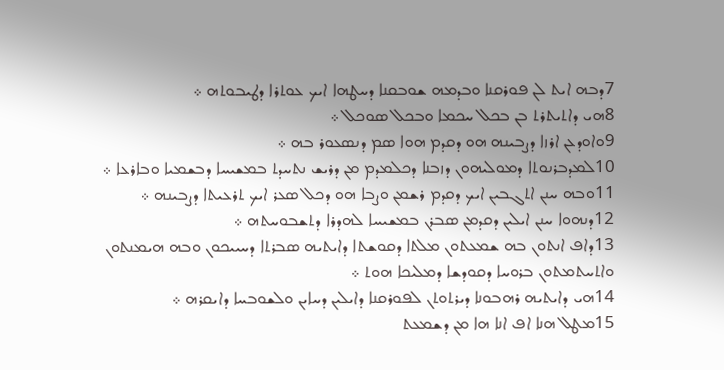7ܕܒܗ ܐܝܬ ܠܢ ܦܘܪܩܢܐ ܘܒܕܡܗ ܫܘܒܩܢܐ ܕܚܛܗܐ ܐܝܟ ܥܘܬܪܐ ܕܛܝܒܘܬܗ ܀
8ܗܝ ܕܐܬܝܬܪܬ ܒܢ ܒܟܠ ܚܟܡܐ ܘܒܟܠ ܤܘܟܠ ܀
9ܘܐܘܕܥܢ ܐܪܙܐ ܕܨܒܝܢܗ ܗܘ ܕܩܕܡ ܗܘܐ ܤܡ ܕܢܤܥܘܪ ܒܗ ܀
10ܠܡܕܒܪܢܘܬܐ ܕܡܘܠܝܗܘܢ ܕܙܒܢܐ ܕܟܠܡܕܡ ܡܢ ܕܪܝܫ ܢܬܚܕܬ ܒܡܫܝܚܐ ܕܒܫܡܝܐ ܘܒܐܪܥܐ ܀
11ܘܒܗ ܚܢܢ ܐܬܓܒܝܢ ܐܝܟ ܕܩܕܡ ܪܫܡܢ ܘܨܒܐ ܗܘ ܕܟܠ ܤܥܪ ܐܝܟ ܬܪܥܝܬܐ ܕܨܒܝܢܗ ܀
12ܕܢܗܘܐ ܚܢܢ ܐܝܠܝܢ ܕܩܕܡܢ ܤܒܪܢ ܒܡܫܝܚܐ ܠܗܕܪܐ ܕܬܫܒܘܚܬܗ ܀
13ܕܐܦ ܐܢܬܘܢ ܒܗ ܫܡܥܬܘܢ ܡܠܬܐ ܕܩܘܫܬܐ ܕܐܝܬܝܗ ܤܒܪܬܐ ܕܚܝܝܟܘܢ ܘܒܗ ܗܝܡܢܬܘܢ ܘܐܬܚܬܡܬܘܢ ܒܪܘܚܐ ܕܩܘܕܫܐ ܕܡܠܝܟܐ ܗܘܬ ܀
14ܗܝ ܕܐܝܬܝܗ ܪܗܒܘܢܐ ܕܝܪܬܘܬܢ ܠܦܘܪܩܢܐ ܕܐܝܠܝܢ ܕܚܐܝܢ ܘܠܫܘܒܚܐ ܕܐܝܩܪܗ ܀
15ܡܛܠ ܗܢܐ ܐܦ ܐܢܐ ܗܐ ܡܢ ܕܫܡܥܬ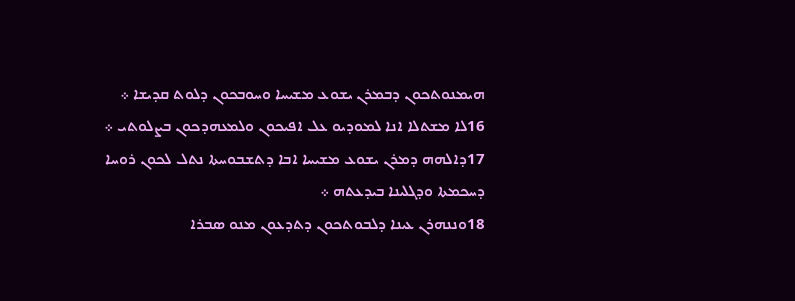ܗܝܡܢܘܬܟܘܢ ܕܒܡܪܢ ܝܫܘܥ ܡܫܝܚܐ ܘܚܘܒܟܘܢ ܕܠܘܬ ܩܕܝܫܐ ܀
16ܠܐ ܡܫܬܠܐ ܐܢܐ ܠܡܘܕܝܘ ܥܠ ܐܦܝܟܘܢ ܘܠܡܥܗܕܟܘܢ ܒܨܠܘܬܝ ܀
17ܕܐܠܗܗ ܕܡܪܢ ܝܫܘܥ ܡܫܝܚܐ ܐܒܐ ܕܬܫܒܘܚܬܐ ܢܬܠ ܠܟܘܢ ܪܘܚܐ ܕܚܟܡܬܐ ܘܕܓܠܝܢܐ ܒܝܕܥܬܗ ܀
18ܘܢܢܗܪܢ ܥܝܢܐ ܕܠܒܘܬܟܘܢ ܕܬܕܥܘܢ ܡܢܘ ܤܒܪܐ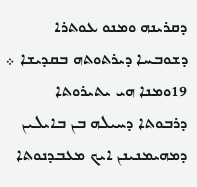ܕܩܪܝܢܗ ܘܡܢܘ ܥܘܬܪܐ ܕܫܘܒܚܐ ܕܝܪܬܘܬܗ ܒܩܕܝܫܐ ܀
19ܘܡܢܐ ܗܝ ܝܬܝܪܘܬܐ ܕܪܒܘܬܐ ܕܚܝܠܗ ܒܢ ܒܐܝܠܝܢ ܕܡܗܝܡܢܝܢܢ ܐܝܟ ܡܥܒܕܢܘܬܐ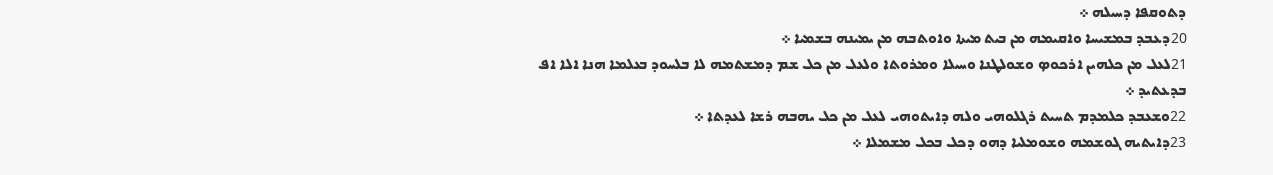ܕܬܘܩܦܐ ܕܚܝܠܗ ܀
20ܕܥܒܕ ܒܡܫܝܚܐ ܘܐܩܝܡܗ ܡܢ ܒܝܬ ܡܝܬܐ ܘܐܘܬܒܗ ܡܢ ܝܡܝܢܗ ܒܫܡܝܐ ܀
21ܠܥܠ ܡܢ ܟܠܗܝܢ ܐܪܟܘܤ ܘܫܘܠܛܢܐ ܘܚܝܠܐ ܘܡܪܘܬܐ ܘܠܥܠ ܡܢ ܟܠ ܫܡ ܕܡܫܬܡܗ ܠܐ ܒܠܚܘܕ ܒܥܠܡܐ ܗܢܐ ܐܠܐ ܐܦ ܒܕܥܬܝܕ ܀
22ܘܫܥܒܕ ܟܠܡܕܡ ܬܚܝܬ ܪܓܠܘܗܝ ܘܠܗ ܕܐܝܬܘܗܝ ܠܥܠ ܡܢ ܟܠ ܝܗܒܗ ܪܫܐ ܠܥܕܬܐ ܀
23ܕܐܝܬܝܗ ܓܘܫܡܗ ܘܫܘܡܠܝܐ ܕܗܘ ܕܟܠ ܒܟܠ ܡܫܡܠܐ ܀